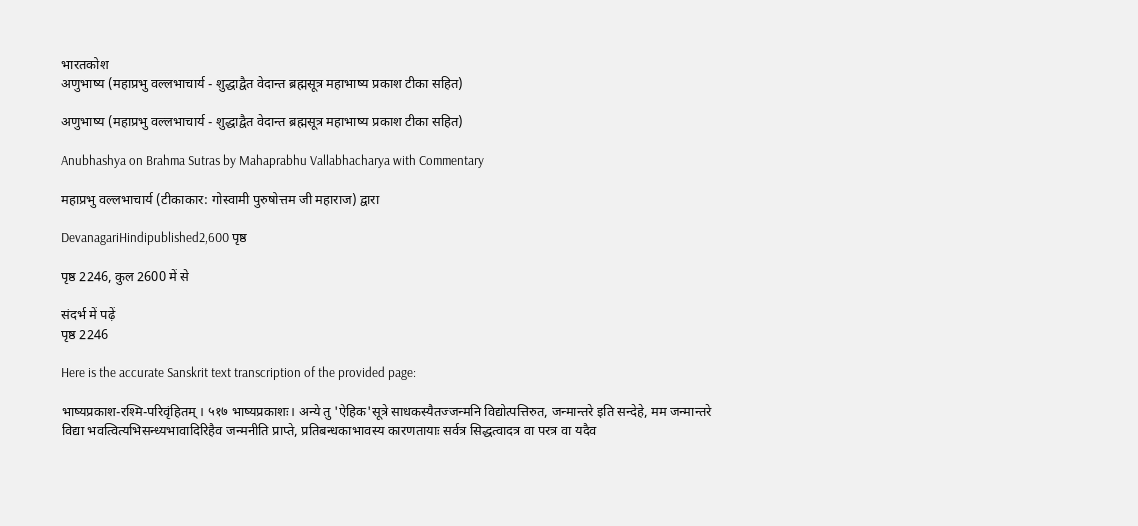भारतकोश
अणुभाष्य (महाप्रभु वल्लभाचार्य - शुद्धाद्वैत वेदान्त ब्रह्मसूत्र महाभाष्य प्रकाश टीका सहित)

अणुभाष्य (महाप्रभु वल्लभाचार्य - शुद्धाद्वैत वेदान्त ब्रह्मसूत्र महाभाष्य प्रकाश टीका सहित)

Anubhashya on Brahma Sutras by Mahaprabhu Vallabhacharya with Commentary

महाप्रभु वल्लभाचार्य (टीकाकार: गोस्वामी पुरुषोत्तम जी महाराज) द्वारा

DevanagariHindipublished2,600 पृष्ठ

पृष्ठ 2246, कुल 2600 में से

संदर्भ में पढ़ें
पृष्ठ 2246

Here is the accurate Sanskrit text transcription of the provided page:

भाष्यप्रकाश-रश्मि-परिवृंहितम् । ५१७ भाष्यप्रकाशः। अन्ये तु 'ऐहिक'सूत्रे साधकस्यैतज्जन्मनि विद्योत्पत्तिरुत, जन्मान्तरे इति सन्देहे, मम जन्मान्तरे विद्या भवत्वित्यभिसन्ध्यभावादिरिहैव जन्मनीति प्राप्ते, प्रतिबन्धकाभावस्य कारणतायाः सर्वत्र सिद्धत्वादत्र वा परत्र वा यदैव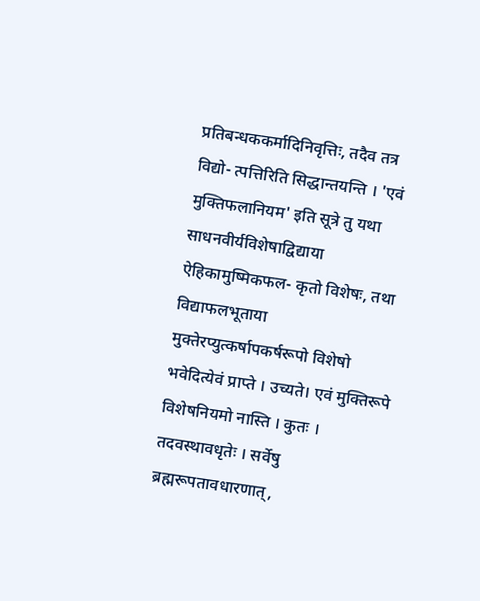प्रतिबन्धककर्मादिनिवृत्तिः, तदैव तत्र विद्यो- त्पत्तिरिति सिद्धान्तयन्ति । 'एवं मुक्तिफलानियम' इति सूत्रे तु यथा साधनवीर्यविशेषाद्विद्याया ऐहिकामुष्मिकफल- कृतो विशेषः, तथा विद्याफलभूताया मुक्तेरप्युत्कर्षापकर्षरूपो विशेषो भवेदित्येवं प्राप्ते । उच्यते। एवं मुक्तिरूपे विशेषनियमो नास्ति । कुतः । तदवस्थावधृतेः । सर्वेषु ब्रह्मरूपतावधारणात्,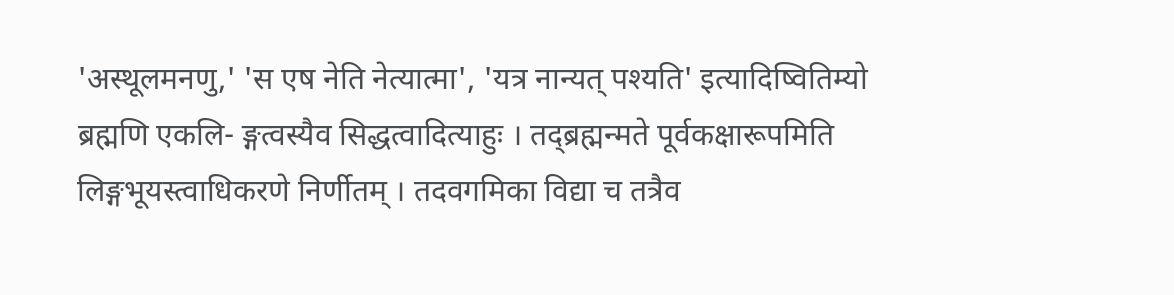'अस्थूलमनणु,' 'स एष नेति नेत्यात्मा', 'यत्र नान्यत् पश्यति' इत्यादिष्वितिम्यो ब्रह्मणि एकलि- ङ्गत्वस्यैव सिद्धत्वादित्याहुः । तद्ब्रह्मन्मते पूर्वकक्षारूपमिति लिङ्गभूयस्त्वाधिकरणे निर्णीतम् । तदवगमिका विद्या च तत्रैव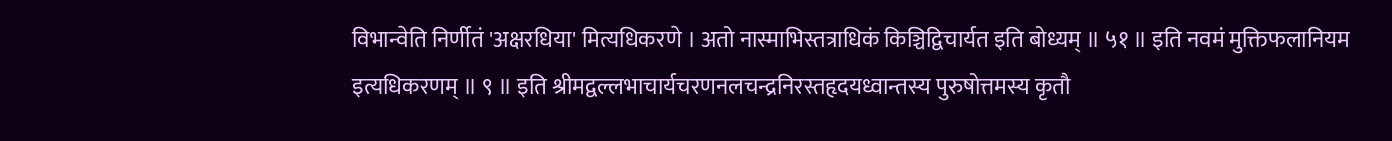विभान्वेति निर्णीतं 'अक्षरधिया' मित्यधिकरणे । अतो नास्माभिस्तत्राधिकं किञ्चिद्विचार्यत इति बोध्यम् ॥ ५१ ॥ इति नवमं मुक्तिफलानियम इत्यधिकरणम् ॥ ९ ॥ इति श्रीमद्वल्लभाचार्यचरणनलचन्द्रनिरस्तहृदयध्वान्तस्य पुरुषोत्तमस्य कृतौ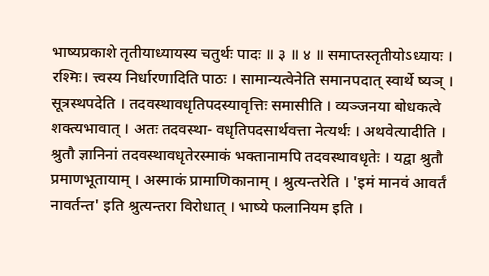भाष्यप्रकाशे तृतीयाध्यायस्य चतुर्थः पादः ॥ ३ ॥ ४ ॥ समाप्तस्तृतीयोऽध्यायः । रश्मिः। त्त्वस्य निर्धारणादिति पाठः । सामान्यत्वेनेति समानपदात् स्वार्थे ष्यञ् । सूत्रस्थपदेति । तदवस्थावधृतिपदस्यावृत्तिः समासीति । व्यञ्जनया बोधकत्वे शक्त्यभावात् । अतः तदवस्था- वधृतिपदसार्थवत्ता नेत्यर्थः । अथवेत्यादीति । श्रुतौ ज्ञानिनां तदवस्थावधृतेरस्माकं भक्तानामपि तदवस्थावधृतेः । यद्वा श्रुतौ प्रमाणभूतायाम् । अस्माकं प्रामाणिकानाम् । श्रुत्यन्तरेति । 'इमं मानवं आवर्तं नावर्तन्त' इति श्रुत्यन्तरा विरोधात् । भाष्ये फलानियम इति ।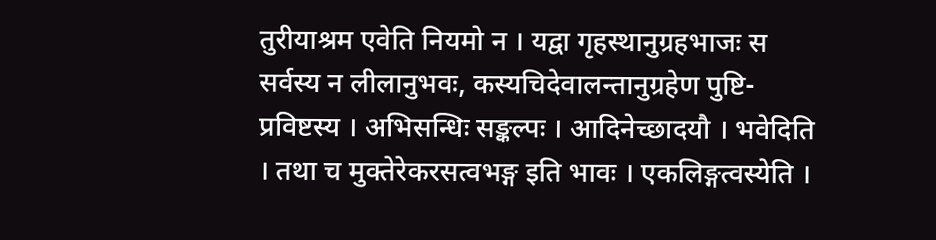तुरीयाश्रम एवेति नियमो न । यद्वा गृहस्थानुग्रहभाजः स सर्वस्य न लीलानुभवः, कस्यचिदेवालन्तानुग्रहेण पुष्टि- प्रविष्टस्य । अभिसन्धिः सङ्कल्पः । आदिनेच्छादयौ । भवेदिति । तथा च मुक्तेरेकरसत्वभङ्ग इति भावः । एकलिङ्गत्वस्येति ।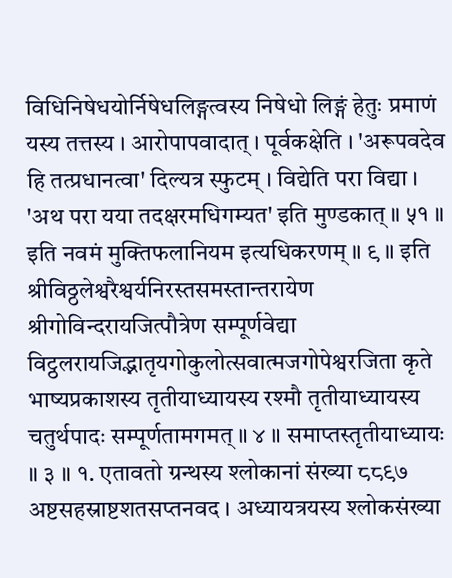विधिनिषेधयोर्निषेधलिङ्गत्वस्य निषेधो लिङ्गं हेतुः प्रमाणं यस्य तत्तस्य । आरोपापवादात् । पूर्वकक्षेति । 'अरूपवदेव हि तत्प्रधानत्वा' दिल्यत्र स्फुटम् । विद्येति परा विद्या । 'अथ परा यया तदक्षरमधिगम्यत' इति मुण्डकात् ॥ ५१ ॥ इति नवमं मुक्तिफलानियम इत्यधिकरणम् ॥ ९ ॥ इति श्रीविठ्ठलेश्वरैश्वर्यनिरस्तसमस्तान्तरायेण श्रीगोविन्दरायजित्पौत्रेण सम्पूर्णवेद्या विट्ठलरायजिद्भातृयगोकुलोत्सवात्मजगोपेश्वरजिता कृते भाष्यप्रकाशस्य तृतीयाध्यायस्य रश्मौ तृतीयाध्यायस्य चतुर्थपादः सम्पूर्णतामगमत् ॥ ४ ॥ समाप्तस्तृतीयाध्यायः ॥ ३ ॥ १. एतावतो ग्रन्थस्य श्लोकानां संख्या ८८९७ अष्टसहस्राष्टशतसप्तनवद । अध्यायत्रयस्य श्लोकसंख्या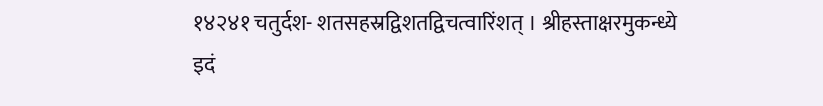१४२४१ चतुर्दश- शतसहस्रद्विशतद्विचत्वारिंशत् । श्रीहस्ताक्षरमुकन्ध्ये इदं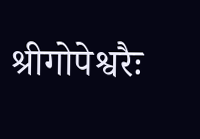श्रीगोपेश्वरैः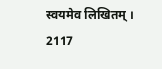स्वयमेव लिखितम् । 2117